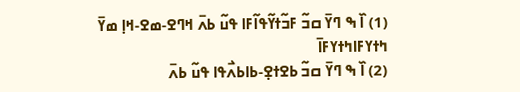(1) ߊ߰ ߒ ߣߌ߫ ߛߏ߬ ߓߏ߬ߙߌ߬ߟߊ߬ߓߊ ߟߎ߬ ߕߍ߫ ߞߣߐ-ߘߐ-ߞߊ߲ ߘߌ߫ ߤߙߌߓߊߤߙߌߓߊ߫
(2) ߊ߰ ߒ ߣߌ߫ ߛߏ߬ ߕߐߙߐ߲-ߕߊߕߍ߯ߟߊ ߟߎ߬ ߕߍ߫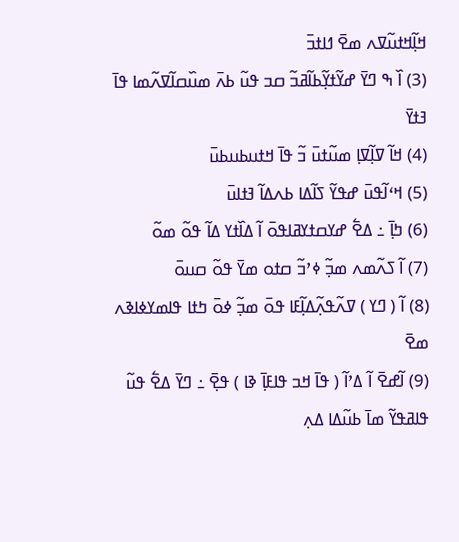ߞߊ߲߬ߞߙߎ߬ߜߍ ߘߐ߫ ߗߊߙߏ߫
(3) ߊ߰ ߒ ߣߌ߫ ߝߌ߬ߙߌ߲߬ߕߊ߬ߥߏ߬ ߛߏ ߟߎ߬ ߕߍ߫ ߘߎ߰ߛߊ߬ߜߍ߬ߘߊ ߟߊ߫ ߔߙߌ߫
(4) ߞߊ߬ ߜߊ߲߬ߜߊ߲ ߘߎ߬ߙߎ߫ ߏ߬ ߟߊ߫ ߞߙߎߕߎߕߎ߫
(5) ߞߵߊ߬ߟߎ߫ ߝߟߌ߬ ߖߊ߬ߡߊ ߕߍߡߊ߬ ߔߙߊߎ߫
(6) ߤߊ߲߫ ߸ ߡߐ߱ ߝߌߛߙߌߥߊߟߋ߫ ߊ߬ ߡߊ߰ߙߌ ߡߊ߬ ߟߋ߬ ߘߋ߬
(7) ߊ߬ ߖߍ߬ߘߍ ߘߏ߲߬ ߦߴߏ߬ ߛߙߋ ߘߌ߫ ߟߋ߬ ߛߎߋ߫
(8) ߊ߬ ( ߣߌ ) ߜߍ߬ߟߍ߲߬ߡߊ߲߬ߓߊ ߟߋ߫ ߘߏ߲߬ ߦߋ߫ ߤߙߊ ߟߊߘߌߦߊߢߍ ߘߐ߫
(9) ߊ߬ߝߐ߫ ߊ߬ ߡߴߊ߬ ( ߟߊ߫ ߞߏ ߟߊߓߊ߲߫ ߢߊ ) ߟߐ߲߫ ߸ ߣߌ߫ ߡߐ߱ ߟߎ߬ ߟߊߥߟߌ߬ ߘߊ߫ ߕߎ߬ߡߊ ߡߍ߲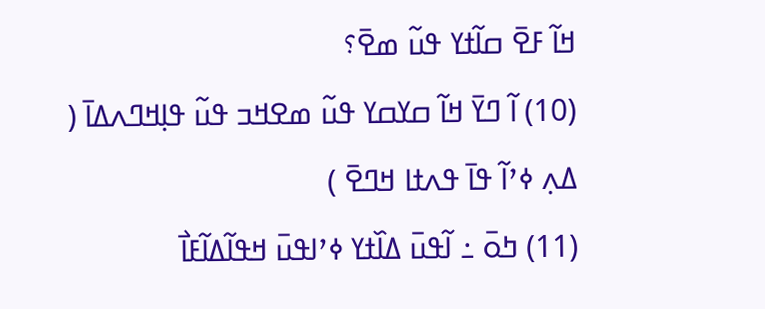ߞߊ߬ ߓߐ߫ ߛߊ߬ߙߌ ߟߎ߬ ߘߐ߫؟
(10) ߊ߬ ߣߌ߫ ߞߊ߬ ߛߌߛߌ ߟߎ߬ ߘߐߞߏ ߟߎ߬ ߟߊ߲ߞߣߍߡߊ߫ ( ߡߍ߲ ߦߴߊ߬ ߟߊ߫ ߟߍߙߊ ߞߣߐ߫ )
(11) ߤߋ߫ ߸ ߊ߬ߟߎ߫ ߡߊ߰ߙߌ ߦߴߊߟߎ߫ ߞߟߊ߬ߡߊ߬ߓߊ߯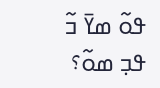ߟߋ߬ ߘߌ߫ ߏ߬ ߟߏ߲ ߘߋ߬؟